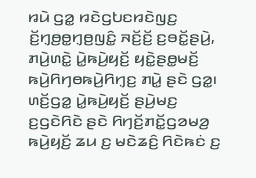ꤙꤣꤧ ꤞꤤ꤭ ꤙꤢꤧꤞꤝꤢꤙꤢꤧꤜꤢ꤬ ꤢꤩ꤬ꤚ꤫ꤥ꤬ꤥ꤭ꤚ꤫ꤥ꤬ꤜꤢꤨ꤭ ꤏꤢꤩ꤬ꤢꤩ꤬ ꤢ꤬ꤋꤢꤩ꤭ꤔꤣꤧ꤬, ꤊꤣꤧ꤬ꤛꤢꤧ꤭ ꤣꤧ꤭ꤒꤣꤧ꤬ꤟꤢꤩ꤬ ꤟꤢꤧ꤭ꤔꤥ꤭ꤗꤢꤩ꤬ ꤒꤣꤧ꤬ꤖꤚꤥꤒꤣꤧ꤬ꤖꤚ꤫ꤢ꤬ ꤊꤣꤧ꤭ ꤔꤢꤧ ꤞꤤ꤭꤯ ꤛꤢꤩ꤬ꤞꤤ꤭ ꤣꤧ꤭ꤒꤣꤧ꤬ꤟꤢꤩ꤬ ꤔꤣꤧ꤬ꤗꤢ꤬ ꤢ꤬ꤞꤢꤧꤖꤢꤧ ꤔꤢꤧ ꤖꤚꤢꤩ꤬ꤊꤢꤩ꤭ꤞꤤꤗꤤ꤬ ꤒꤣꤧ꤬ꤟꤢꤩ꤬ ꤘꤣ ꤢ꤬ ꤗꤢꤧꤘꤢꤨ꤬ ꤖꤢꤧꤒꤢꤦ ꤢ꤬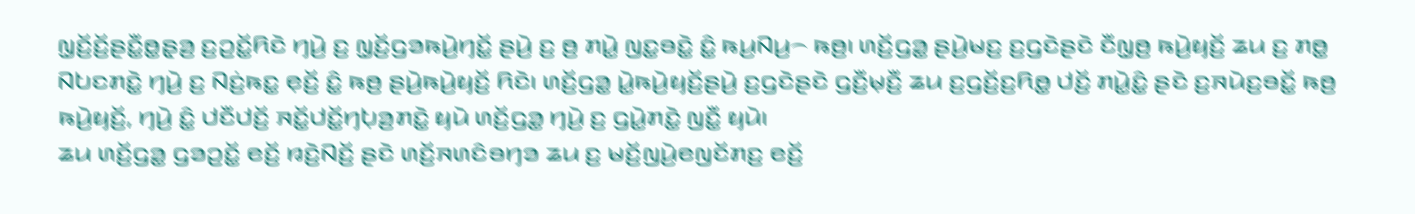ꤜ꤫ꤢꤩ꤬ꤢꤩ꤬ꤔꤢꤪ꤭ꤥ꤭ꤔ꤫ꤤ꤬ ꤢ꤬ꤑꤢꤩ꤭ꤖꤢꤧ ꤚꤣꤧ꤬ ꤢ꤬ ꤜ꤫ꤢꤩ꤬ꤞꤤꤒꤣꤧ꤬ꤚꤢꤩ꤭ ꤔꤣꤧ꤬ ꤢ꤬ ꤥ꤬ ꤊꤣꤧ꤭ ꤜꤢ꤭ꤋꤢꤧ꤭ ꤢꤨ꤭ ꤒꤣ꤬ꤡꤣ꤬꤮ ꤒꤥ꤬꤯ ꤛꤢꤩ꤬ꤞꤤ꤭ ꤔꤣꤧ꤬ꤗꤢ꤬ ꤢ꤬ꤞꤢꤧꤔꤢꤧ ꤢꤪꤜ꤫ꤥ꤬ ꤒꤣꤧ꤬ꤟꤢꤩ꤬ ꤘꤣ ꤢ꤬ ꤊꤥ꤭ ꤡꤝꤢꤊꤢꤧ꤭ ꤚꤣꤧ꤬ ꤢ꤬ ꤡꤢꤦ꤬ꤒꤢ꤭ ꤕ꤫ꤢꤩ꤬ ꤢꤨ꤭ ꤒꤥ꤬ ꤔꤣꤧ꤬ꤒꤣꤧ꤬ꤟꤢꤩ꤬ ꤖꤢꤧ꤯ ꤛꤢꤩ꤬ꤞꤤ꤭ ꤣꤧ꤭ꤒꤣꤧ꤬ꤟꤢꤩ꤬ꤔꤣꤧ꤬ ꤢ꤬ꤞꤢꤧꤔꤢꤧ ꤞꤢꤪ꤬ꤗ꤫ꤢꤪ꤬ ꤘꤣ ꤢ꤬ꤞꤢꤩ꤬ꤢ꤬ꤖꤥ꤭ ꤓꤢꤩ꤬ ꤊꤣꤧ꤭ꤢꤨ꤭ ꤔꤢꤧ ꤢ꤬ꤏꤣꤧꤢ꤬ꤋꤢꤩ꤭ ꤒꤥ꤬ ꤒꤣꤧ꤬ꤟꤢꤩ꤬, ꤚꤣꤧ꤬ ꤢꤨ꤭ ꤓꤢꤪꤓꤢꤩ꤬ ꤏꤢꤩ꤭ꤓꤢꤩ꤭ꤚꤝ꤫ꤤ꤬ꤊꤢꤧ꤭ ꤟꤣꤧ ꤛꤢꤩ꤬ꤞꤤ꤭ ꤚꤣꤧ꤬ ꤢ꤬ ꤞꤣꤧ꤭ꤊꤢꤧ꤭ ꤜꤢꤪ꤭ ꤟꤣꤧ꤯
ꤘꤣ ꤛꤢꤩ꤬ꤞꤤ꤭ ꤞꤤꤑꤢꤩ꤭ ꤕꤢꤩ꤬ ꤙꤢꤧ꤬ꤡꤢꤩ꤬ ꤔꤢꤧ ꤛꤢꤩ꤬ꤏꤛꤢꤨꤋꤚꤤ ꤘꤣ ꤢ꤬ ꤗꤢꤩ꤬ꤜꤣꤧ꤬ꤕꤜꤢꤩꤊꤢ꤬ ꤕꤢꤩ꤬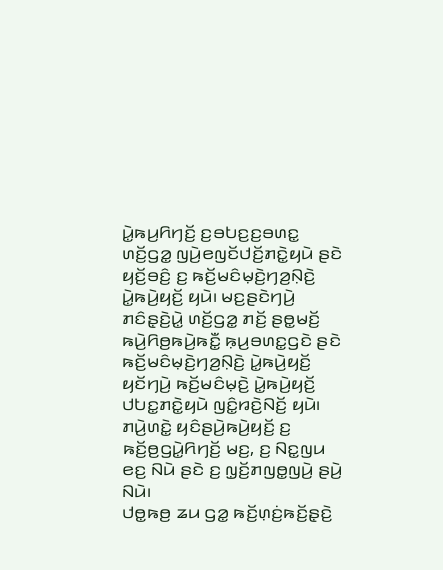ꤣꤧ꤭ꤒꤣ꤬ꤖꤚꤢꤩ꤬ ꤢ꤬ꤋꤝꤢ꤬ꤢ꤬ꤋꤛꤢ꤭ ꤛꤢꤩ꤬ꤞꤤ꤭ ꤜꤣꤧ꤬ꤕꤜꤢꤩꤓꤢꤩ꤬ꤊꤢꤧ꤭ꤟꤣꤧ ꤔꤢꤧ ꤟꤢꤩ꤬ꤋꤢꤨ꤬ ꤢ꤬ ꤒꤢꤩ꤬ꤗꤢꤨꤗ꤫ꤢꤧ꤬ꤚꤤ꤬ꤡ꤫ꤢꤧ꤬ ꤣꤧ꤭ꤒꤣꤧ꤬ꤟꤢꤩ꤬ ꤟꤣꤧ꤯ ꤗꤢ꤬ꤔꤢꤧꤚꤣꤧ꤬ ꤊꤢꤨꤔ꤫ꤢꤧ꤬ꤣꤧ꤭ ꤛꤢꤩ꤬ꤞꤤ꤭ ꤊꤢꤩ꤬ ꤔꤥ꤭ꤗꤢꤩ꤬ ꤒꤣꤧ꤬ꤖꤥ꤬ꤒꤣꤧ꤬ꤒꤢꤪ꤭ ꤒ꤫ꤣ꤬ꤋꤛꤢ꤭ꤞꤢꤧ ꤔꤢꤧ ꤒꤢꤩ꤬ꤗꤢꤨꤗ꤫ꤢꤧ꤬ꤚꤤ꤬ꤡ꤫ꤢꤧ꤬ ꤣꤧ꤭ꤒꤣꤧ꤬ꤟꤢꤩ꤬ ꤟꤢꤩꤚꤣꤧ꤬ ꤒꤢꤩ꤬ꤗꤢꤨꤗ꤫ꤢꤧ꤬ ꤣꤧ꤭ꤒꤣꤧ꤬ꤟꤢꤩ꤬ ꤓꤝꤢ꤭ꤊꤢꤧ꤭ꤟꤣꤧ ꤜꤢꤨ꤭ꤙꤢꤧ꤬ꤡꤢꤩ꤬ ꤟꤣꤧ꤯ ꤊꤣꤧ꤬ꤛꤢꤧ꤭ ꤟꤢꤨꤔꤣꤧ꤬ꤒꤣꤧ꤬ꤟꤢꤩ꤬ ꤢ꤬ ꤒꤢꤩ꤬ꤥ꤬ꤞꤣꤧ꤭ꤖꤚꤢꤩ꤬ ꤗꤢ꤬, ꤢ꤬ ꤡꤢ꤭ꤜꤣ ꤕꤢ꤬ ꤡꤣꤧ ꤔꤢꤧ ꤢ꤬ ꤜ꤫ꤢꤩ꤬ꤊꤜꤥ꤭ꤜꤣꤧ꤬ ꤔꤣꤧ꤬ ꤡꤣꤧ꤯
ꤓꤥ꤭ꤒꤥ꤬ ꤘꤣ ꤞꤤ꤭ ꤒꤢꤩ꤬ꤛ꤫ꤢꤦ꤬ꤒꤢꤩ꤬ꤔ꤫ꤢꤧ꤬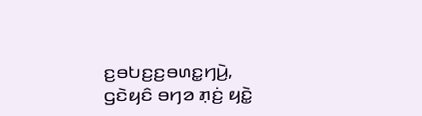ꤢ꤬ꤋꤝꤢ꤬ꤢ꤬ꤋꤛꤢ꤭ꤚꤣꤧ꤬, ꤞꤢꤧꤟꤢꤨ ꤋꤚꤤ ꤊ꤫ꤢꤦ꤬ ꤟꤢꤧ꤭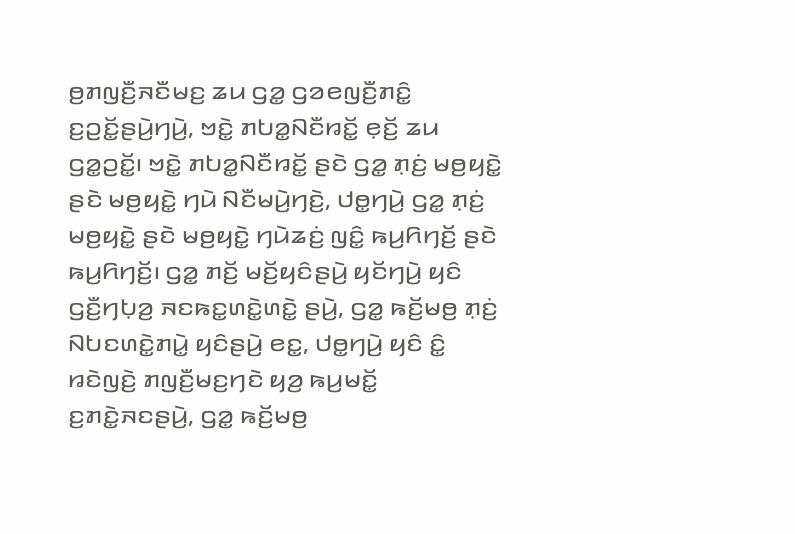ꤥ꤬ꤊꤜꤢꤪ꤬ꤏꤢꤪꤗꤢ꤬ ꤘꤣ ꤞꤤ꤭ ꤞꤤꤕꤜꤢꤪ꤬ꤊꤢꤨ꤭ ꤢ꤬ꤑꤢꤩ꤭ꤔꤣꤧ꤬ꤚꤣꤧ꤬, ꤠꤢꤧ꤭ ꤊꤝꤤ꤭ꤡꤢꤪꤙꤢꤩ꤭ ꤕ꤫ꤢꤩ꤬ ꤘꤣ ꤞꤤ꤭ꤑꤢꤩ꤭꤯ ꤠꤢꤧ꤭ ꤊꤝꤤ꤭ꤡꤢꤪꤙꤢꤩ꤭ ꤔꤢꤧ ꤞꤤ꤭ ꤊ꤫ꤢꤦ꤬ ꤗꤥ꤬ꤟꤢꤧ꤭ ꤔꤢꤧ ꤗꤥ꤬ꤟꤢꤧ꤭ ꤚꤣꤧ ꤡꤢꤪꤗꤣꤧ꤬ꤚꤢꤧ꤬, ꤓꤥ꤭ꤚꤣꤧ꤬ ꤞꤤ꤭ ꤊ꤫ꤢꤦ꤬ ꤗꤥ꤬ꤟꤢꤧ꤭ ꤔꤢꤧ ꤗꤥ꤬ꤟꤢꤧ꤭ ꤚꤣꤧꤘꤢꤦ꤬ ꤜꤢꤨ꤭ ꤒꤣ꤬ꤖꤚꤢꤩ꤬ ꤔꤢꤧ ꤒꤣ꤬ꤖꤚꤢꤩ꤬꤯ ꤞꤤ꤭ ꤊꤢꤩ꤬ ꤗꤢꤩ꤬ꤟꤢꤨꤔꤣꤧ꤬ ꤟꤢꤩꤚꤣꤧ꤬ ꤟꤢꤨ ꤞꤢꤪ꤬ꤚꤝ꤫ꤤ꤬ ꤏꤢꤒꤢ꤭ꤛꤢꤧ꤭ꤛꤢꤧ꤭ ꤔꤣꤧ꤬, ꤞꤤ꤭ ꤒꤢꤩ꤬ꤗꤥ꤬ ꤊ꤫ꤢꤦ꤬ ꤡꤝꤢꤛꤢꤧ꤭ꤊꤣꤧ꤭ ꤟꤢꤨꤔꤣꤧ꤬ ꤕꤢ꤭, ꤓꤥ꤭ꤚꤣꤧ꤬ ꤟꤢꤨ ꤢꤨ꤭ ꤙꤢꤧꤜꤢꤧ꤬ ꤊꤜꤢꤪ꤬ꤗꤢ꤬ꤚꤢꤧ ꤟꤤ꤬ ꤒꤣ꤬ꤗꤢꤩ꤭ ꤢ꤬ꤊꤢꤧ꤭ꤏꤢꤔꤣꤧ꤬, ꤞꤤ꤭ ꤒꤢꤩ꤬ꤗꤥ꤬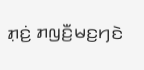ꤊ꤫ꤢꤦ꤬ ꤊꤜꤢꤪ꤬ꤗꤢ꤬ꤚꤢꤧ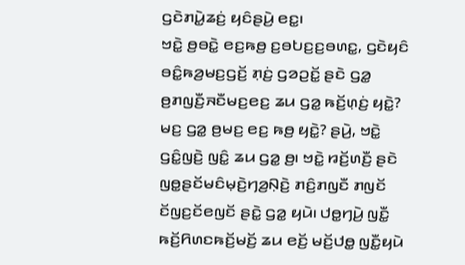ꤞꤢꤧꤊꤣꤧ꤭ꤘꤢꤦ꤬ ꤟꤢꤨꤔꤣꤧ꤬ ꤕꤢ꤭꤯
ꤠꤢꤧ꤭ ꤥ꤬ꤋꤢꤧ꤭ ꤕꤢ꤬ꤒꤥ꤬ ꤢ꤬ꤋꤝꤢ꤬ꤢ꤬ꤋꤛꤢ꤭, ꤞꤢꤧꤟꤢꤨ ꤋꤢꤨ꤭ꤒꤤ꤬ꤗꤢ꤬ꤞꤢꤩ꤬ ꤊ꤫ꤢꤦ꤬ ꤞꤤꤑꤢꤩ꤭ ꤔꤢꤧ ꤞꤤ꤭ ꤥ꤬ꤊꤜꤢꤪ꤬ꤏꤢꤪꤗꤢ꤬ꤕꤢ꤬ ꤘꤣ ꤞꤤ꤭ ꤒꤢꤩ꤬ꤛ꤫ꤢꤦ꤬ ꤟꤢꤧ꤭? ꤗꤢ꤬ ꤞꤤ꤭ ꤥ꤬ꤗꤢ꤬ ꤕꤢ꤬ ꤒꤥ꤬ ꤟꤢꤧ꤭? ꤔꤣꤧ꤬, ꤠꤢꤧ꤭ ꤞꤢꤨ꤭ꤜꤢꤧ꤬ ꤜꤢꤨ꤭ ꤘꤣ ꤞꤤ꤭ ꤥ꤬꤯ ꤠꤢꤧ꤭ ꤙꤢꤩ꤬ꤛꤢꤪ꤬ ꤔꤢꤧ ꤜꤥ꤭ꤔꤢꤩꤗꤢꤨꤗ꤫ꤢꤧ꤬ꤚꤤ꤬ꤡ꤫ꤢꤧ꤬ ꤊꤢꤨ꤬ꤊꤜꤢꤪ ꤊꤜꤢꤩ ꤢꤩꤜꤢ꤬ꤢꤩꤕꤜꤢꤩ ꤔꤢꤧ꤭ ꤞꤤ꤭ ꤟꤣꤧ꤯ ꤓꤥ꤭ꤚꤣꤧ꤬ ꤜꤢꤪ꤭ ꤒꤢꤩ꤬ꤖꤛꤢꤒꤢꤩ꤬ꤗꤢꤩ꤬ ꤘꤣ ꤕꤢꤩ꤬ ꤗꤢꤩ꤬ꤓꤥ꤭ ꤜꤢꤪ꤭ꤟꤣꤧ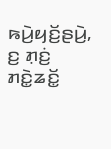ꤒꤣꤧ꤬ꤟꤢꤩ꤬ꤔꤣꤧ꤬, ꤢ꤬ ꤊ꤫ꤢꤦ꤬ ꤊꤢꤧ꤭ꤘꤢꤩ꤭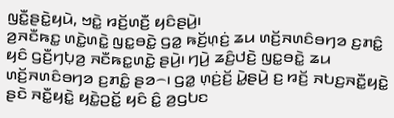ꤜꤢꤪ꤭ꤔꤢꤧ꤭ꤟꤣꤧ, ꤠꤢꤧ꤭ ꤙꤢꤩ꤬ꤛꤢꤪ꤬ ꤟꤢꤨꤔꤣꤧ꤬꤯
ꤤ꤬ꤏꤢꤪꤒꤢ꤭ ꤛꤢꤧ꤭ꤛꤢꤧ꤭ ꤜꤢ꤭ꤋꤢꤧ꤭ ꤞꤤ꤭ ꤒꤢꤩ꤬ꤛ꤫ꤢꤦ꤬ ꤘꤣ ꤛꤢꤩ꤬ꤏꤛꤢꤨꤋꤚꤤ ꤢ꤬ꤊꤢꤨ꤭ ꤟꤢꤨ ꤞꤢꤪ꤬ꤚꤝ꤫ꤤ꤬ ꤏꤢꤪꤒꤢ꤭ꤛꤢꤧ꤭ ꤔꤣꤧ꤬꤯ ꤚꤣꤧ꤬ ꤘꤢꤨ꤬ꤓꤢꤧ꤬ ꤜꤢ꤭ꤋꤢꤧ꤭ ꤘꤣ ꤛꤢꤩ꤬ꤏꤛꤢꤨꤋꤚꤤ ꤢ꤬ꤊꤢꤨ꤭ ꤔꤤ꤮꤯ ꤞꤤ꤭ ꤛ꤫ꤢꤦ꤬ꤢꤩ꤬ ꤣꤧ꤭ꤔꤣꤧ꤬ ꤢ꤬ ꤙꤢꤩ꤬ ꤏꤝꤢ꤬ꤏꤢꤪ꤭ꤟꤢꤧ꤭ ꤔꤢꤧ ꤏꤢꤪ꤭ꤟꤢꤧ꤭ ꤟꤢꤧ꤭ꤑꤢꤩ꤭ ꤟꤢꤨ ꤢꤨ꤭ ꤤ꤬ꤞꤝꤢ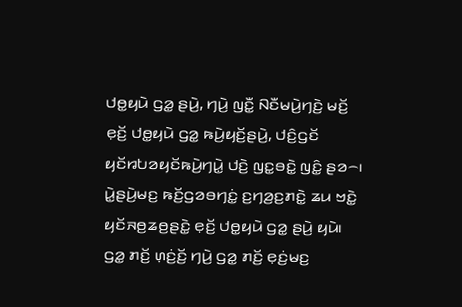ꤓꤥ꤭ꤟꤣꤧ ꤞꤤ꤭ ꤔꤣꤧ꤬, ꤚꤣꤧ꤬ ꤜꤢꤪ꤭ ꤡꤢꤪꤗꤣꤧ꤬ꤚꤢꤧ꤬ ꤗꤢꤩ꤬ ꤕ꤫ꤢꤩ꤬ ꤓꤥ꤭ꤟꤣꤧ ꤞꤤ꤭ ꤒꤣꤧ꤬ꤟꤢꤩ꤬ꤔꤣꤧ꤬, ꤓꤢꤨ꤬ꤞꤢꤩ ꤟꤢꤩꤙꤝꤤꤟꤢꤩꤒꤣꤧ꤬ꤚꤣꤧ꤭ ꤓꤢꤧ꤬ ꤜꤢ꤭ꤋꤢꤧ꤭ ꤜꤢꤨ꤭ ꤔꤤ꤮꤯
ꤣꤧ꤭ꤔꤣꤧ꤬ꤗꤢ꤬ ꤒꤢꤩ꤬ꤞꤤꤋꤚꤢꤦ꤭ ꤢ꤬ꤚꤤ꤬ꤢ꤬ꤊꤢꤧ꤭ ꤘꤣ ꤠꤢꤧ꤭ ꤟꤢꤩꤏꤥ꤬ꤘꤥ꤬ꤔꤢꤧ꤭ ꤕ꤫ꤢꤩ꤬ ꤓꤥ꤭ꤟꤣꤧ ꤞꤤ꤭ ꤔꤣꤧ꤬ ꤟꤣꤧ꤯ ꤞꤤ꤭ ꤊꤢꤩ꤬ ꤛ꤫ꤢꤦ꤬ꤢꤩ꤬ ꤚꤣꤧ꤬ ꤞꤤ꤭ ꤊꤢꤩ꤬ ꤕ꤫ꤢꤦ꤬ꤗꤢ꤬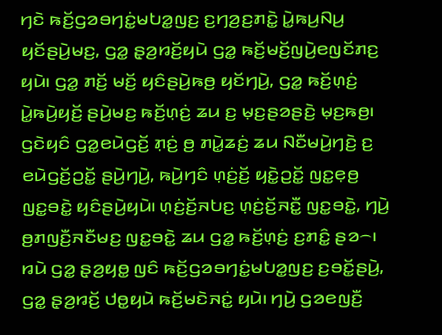ꤚꤢꤧ ꤒꤢꤩ꤬ꤞꤤꤋꤚꤢꤦ꤭ꤗꤝꤤ꤭ꤜꤢ꤬ ꤢ꤬ꤚꤤ꤬ꤢ꤬ꤊꤢꤧ꤭ ꤣꤧ꤭ꤒꤣ꤬ꤡꤣ꤬ ꤟꤢꤩꤔꤣꤧ꤬ꤗꤢ꤬, ꤞꤤ꤭ ꤔ꤫ꤤ꤬ꤙꤢꤩ꤬ꤟꤣꤧ ꤞꤤ꤭ ꤒꤢꤩ꤬ꤗꤢꤩ꤬ꤜꤣꤧ꤬ꤕꤜꤢꤩꤊꤢ꤬ ꤟꤣꤧ꤯ ꤞꤤ꤭ ꤊꤢꤩ꤬ ꤗꤢꤩ꤬ ꤟꤢꤨꤔꤣꤧ꤬ꤒꤥ꤬ ꤟꤢꤩꤚꤣꤧ꤬, ꤞꤤ꤭ ꤒꤢꤩ꤬ꤛ꤫ꤢꤦ꤬ ꤣꤧ꤭ꤒꤣꤧ꤬ꤟꤢꤩ꤬ ꤔꤣꤧ꤬ꤗꤢ꤬ ꤒꤢꤩ꤬ꤛ꤫ꤢꤦ꤬ ꤘꤣ ꤢ꤬ ꤗ꤫ꤢ꤬ꤔꤤꤔꤢꤧ꤬ ꤗ꤫ꤢ꤬ꤒꤥ꤬꤯
ꤞꤢꤧꤟꤢꤨ ꤞꤤ꤭ꤕꤣꤧꤞꤢꤩ꤬ ꤊ꤫ꤢꤦ꤬ ꤥ꤬ ꤊꤣꤧ꤭ꤘꤢꤦ꤬ ꤘꤣ ꤡꤢꤪꤗꤣꤧ꤬ꤚꤢꤧ꤬ ꤢ꤬ ꤕꤣꤧꤞꤢꤩ꤬ꤑꤢꤩ꤭ ꤔꤣꤧ꤬ꤚꤣꤧ꤬, ꤒꤣꤧ꤬ꤚꤢꤨ ꤛ꤫ꤢꤦ꤬ꤢꤩ꤬ ꤟꤢꤧ꤭ꤑꤢꤩ꤭ ꤜꤢ꤭ꤕ꤫ꤥ꤬ ꤜꤢ꤭ꤋꤢꤧ꤭ ꤟꤢꤨꤔꤣꤧ꤬ꤟꤣꤧ꤯ ꤛ꤫ꤢꤦ꤬ꤢꤩ꤬ꤏꤝꤢ꤬ ꤛ꤫ꤢꤦ꤬ꤢꤩ꤬ꤏꤢꤪ꤭ ꤜꤢ꤭ꤋꤢꤧ꤭, ꤚꤣꤧ꤬ ꤥ꤬ꤊꤜꤢꤪ꤬ꤏꤢꤪꤗꤢ꤬ ꤜꤢ꤭ꤋꤢꤧ꤭ ꤘꤣ ꤞꤤ꤭ ꤒꤢꤩ꤬ꤛ꤫ꤢꤦ꤬ ꤢ꤬ꤊꤢꤨ꤭ ꤔꤤ꤮꤯ ꤙꤣꤧ ꤞꤤ꤭ ꤔ꤫ꤤ꤬ꤟꤥ꤭ ꤜꤢꤨ ꤒꤢꤩ꤬ꤞꤤꤋꤚꤢꤦ꤭ꤗꤝꤤ꤭ꤜꤢ꤬ ꤢ꤬ꤋꤢꤩ꤭ꤔꤣꤧ꤬, ꤞꤤ꤭ ꤔ꤫ꤤ꤬ꤙꤢꤩ꤬ ꤓꤥ꤭ꤟꤣꤧ ꤒꤢꤩ꤬ꤗꤢꤧꤏꤢꤦ꤭ ꤟꤣꤧ꤯ ꤚꤣꤧ꤬ ꤞꤤꤕꤜꤢꤪ꤬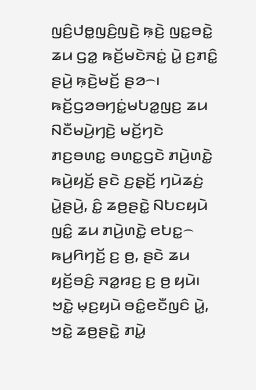ꤜꤢꤨ꤬ꤓꤥ꤭ꤜꤢꤨ꤬ꤜꤢꤧ꤬ ꤒ꤫ꤢꤧ꤬ ꤜꤢ꤭ꤋꤢꤧ꤭ ꤘꤣ ꤞꤤ꤭ ꤒꤢꤩ꤬ꤗꤢꤧꤏꤢꤦ꤭ ꤣꤧ꤭ ꤢ꤬ꤊꤢꤨ꤭ ꤔꤣꤧ꤬ ꤒ꤫ꤢꤧ꤬ꤗꤢꤩ꤬ ꤔꤤ꤮꤯ ꤒꤢꤩ꤬ꤞꤤꤋꤚꤢꤦ꤭ꤗꤝꤤ꤭ꤜꤢ꤬ ꤘꤣ ꤡꤢꤪꤗꤣꤧ꤬ꤚꤢꤧ꤬ ꤗꤢꤩ꤬ꤚꤢꤧ ꤊꤢ꤬ꤋꤛꤢ꤭ ꤋꤛꤢ꤭ꤞꤢꤧ ꤊꤣꤧ꤬ꤛꤢꤧ꤭ ꤒꤣꤧ꤬ꤟꤢꤩ꤬ ꤔꤢꤧ ꤢ꤬ꤔ꤫ꤢꤩ꤬ ꤚꤣꤧꤘꤢꤦ꤬ ꤣꤧ꤭ꤔꤣꤧ꤬, ꤢꤨ꤭ ꤘꤥ꤬ꤔꤢꤧ꤭ ꤡꤝꤢꤟꤣꤧ ꤜꤢꤨ꤭ ꤘꤣ ꤊꤣꤧ꤬ꤛꤢꤧ꤭ ꤕꤝꤢ꤭꤮ ꤒꤣ꤬ꤖꤚꤢꤩ꤬ ꤢ꤬ ꤥ꤬, ꤔꤢꤧ ꤘꤣ ꤟꤢꤩ꤬ꤋꤢꤨ꤬ ꤏꤤ꤭ꤙꤢ꤬ ꤢ꤬ ꤥ꤬ ꤟꤣꤧ꤯ ꤠꤢꤧ꤭ ꤗ꤫ꤢ꤬ꤟꤣꤧ ꤋꤢꤨ꤭ꤕꤢꤪꤜꤢꤨ ꤣꤧ꤭, ꤠꤢꤧ꤭ ꤘꤥ꤬ꤔꤢꤧ꤭ ꤊꤣꤧ꤭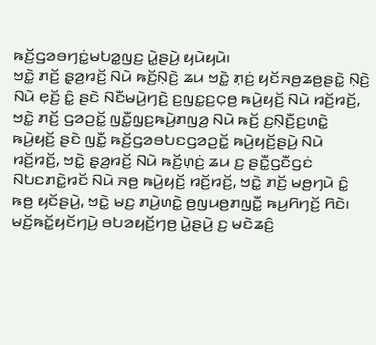ꤒꤢꤩ꤬ꤞꤤꤋꤚꤢꤦ꤭ꤗꤝꤤ꤭ꤜꤢ꤬ ꤣꤧ꤭ꤔꤣꤧ꤬ ꤟꤣꤧꤟꤣꤧ꤯
ꤠꤢꤧ꤭ ꤊꤢꤩ꤬ ꤔ꤫ꤤ꤬ꤙꤢꤩ꤬ ꤡꤣꤧ ꤒꤢꤩ꤬ꤡ꤫ꤢꤧ꤬ ꤘꤣ ꤠꤢꤧ꤭ ꤊ꤫ꤢꤦ꤬ ꤟꤢꤩꤏꤥ꤬ꤘꤥ꤬ꤔꤢꤧ꤭ ꤡ꤫ꤢꤧ꤬ ꤡꤣꤧ ꤕ꤫ꤢꤩ꤬ ꤢꤨ꤭ ꤔꤢꤧ ꤡꤢꤪꤗꤣꤧ꤬ꤚꤢꤧ꤬ ꤢ꤬ꤜꤢ꤭ꤢ꤬ꤍ꤫ꤥ꤬ ꤒꤣꤧ꤬ꤟꤢꤩ꤬ ꤡꤣꤧ ꤙꤢꤩ꤬ꤙꤢꤩ꤬, ꤠꤢꤧ꤭ ꤊꤢꤩ꤬ ꤞꤤꤑꤢꤩ꤭ ꤜꤢꤪ꤭ꤜ꤫ꤢ꤬ꤒꤣꤧ꤬ꤊꤜꤤ꤬ ꤡꤣꤧ ꤒꤢꤩ꤬ ꤢ꤬ꤡ꤫ꤢꤪ꤬ꤢ꤬ꤛꤢꤧ꤭ ꤒꤣꤧ꤬ꤟꤢꤩ꤬ ꤔꤢꤧ ꤜꤢꤪ꤭ ꤒꤢꤩ꤬ꤞꤤꤋꤝꤢꤞꤤꤑꤢꤩ꤭ ꤒꤣꤧ꤬ꤟꤢꤩ꤬ꤔꤣꤧ꤬ ꤡꤣꤧ ꤙꤢꤩ꤬ꤙꤢꤩ꤬, ꤠꤢꤧ꤭ ꤔ꤫ꤤ꤬ꤙꤢꤩ꤬ ꤡꤣꤧ ꤒꤢꤩ꤬ꤛ꤫ꤢꤦ꤬ ꤘꤣ ꤢ꤬ ꤔꤢꤪ꤭ꤞꤢꤪꤞꤢꤦ ꤡꤝꤢꤊꤢꤧ꤭ꤙꤢꤩ ꤡꤣꤧ ꤏꤥ꤬ ꤒꤣꤧ꤬ꤟꤢꤩ꤬ ꤙꤢꤩ꤬ꤙꤢꤩ꤬, ꤠꤢꤧ꤭ ꤊꤢꤩ꤬ ꤗꤥ꤬ꤚꤣꤧ ꤢꤨ꤭ ꤒꤥ꤬ ꤟꤢꤩꤔꤣꤧ꤬, ꤠꤢꤧ꤭ ꤗꤢ꤬ ꤊꤣꤧ꤬ꤛꤢꤧ꤭ ꤥ꤬ꤜꤣꤥ꤬ꤊꤜꤢꤪ꤭ ꤒꤣ꤬ꤖꤚꤢꤩ꤬ ꤖꤢꤧ꤯
ꤗꤢꤩ꤬ꤒꤢꤩ꤭ꤟꤢꤩꤚꤣꤧ꤬ ꤋꤝꤤꤟꤢꤩ꤬ꤚꤥ꤬ ꤣꤧ꤭ꤔꤣꤧ꤬ ꤢ꤬ ꤗꤢꤧꤘꤢꤨ꤬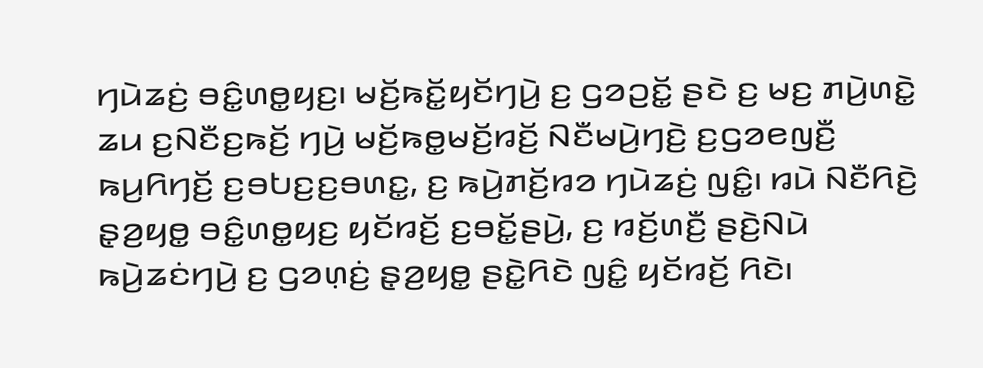ꤚꤣꤧꤘꤢꤦ꤬ ꤋꤢꤨ꤭ꤛꤥ꤭ꤟꤢ꤬꤯ ꤗꤢꤩ꤬ꤒꤢꤩ꤭ꤟꤢꤩꤚꤣꤧ꤬ ꤢ꤬ ꤞꤤꤑꤢꤩ꤭ ꤔꤢꤧ ꤢ꤬ ꤗꤢ꤬ ꤊꤣꤧ꤬ꤛꤢꤧ꤭ ꤘꤣ ꤢ꤬ꤡꤢꤪꤢ꤬ꤒꤢꤩ꤬ ꤚꤣꤧ꤬ ꤗꤢꤩ꤬ꤒꤥ꤭ꤗꤢꤩ꤬ꤙꤢꤩ꤬ ꤡꤢꤪꤗꤣꤧ꤬ꤚꤢꤧ꤬ ꤢ꤬ꤞꤤꤕꤜꤢꤪ꤬ ꤒꤣ꤬ꤖꤚꤢꤩ꤬ ꤢ꤬ꤋꤝꤢ꤬ꤢ꤬ꤋꤛꤢ꤭, ꤢ꤬ ꤒꤣꤧ꤬ꤊꤢꤩ꤬ꤙꤤ ꤚꤣꤧꤘꤢꤦ꤬ ꤜꤢꤨ꤭꤯ ꤙꤣꤧ ꤡꤢꤪꤖꤢꤧ꤬ ꤔ꤫ꤤ꤬ꤟꤥ꤭ ꤋꤢꤨ꤭ꤛꤥ꤭ꤟꤢ꤬ ꤟꤢꤩꤙꤢꤩ꤬ ꤢ꤬ꤋꤢꤩ꤭ꤔꤣꤧ꤬, ꤢ꤬ ꤙꤢꤩ꤬ꤛꤢꤪ꤬ ꤔꤢꤧ꤬ꤡꤣꤧ ꤒꤣꤧ꤬ꤘꤢꤦꤚꤣꤧ꤬ ꤢ꤬ ꤞꤤꤛ꤫ꤢꤦ꤬ ꤔ꤫ꤤ꤬ꤟꤥ꤭ ꤔꤢꤧ꤭ꤖꤢꤧ ꤜꤢꤨ꤭ ꤟꤢꤩꤙꤢꤩ꤬ ꤖꤢꤧ꤯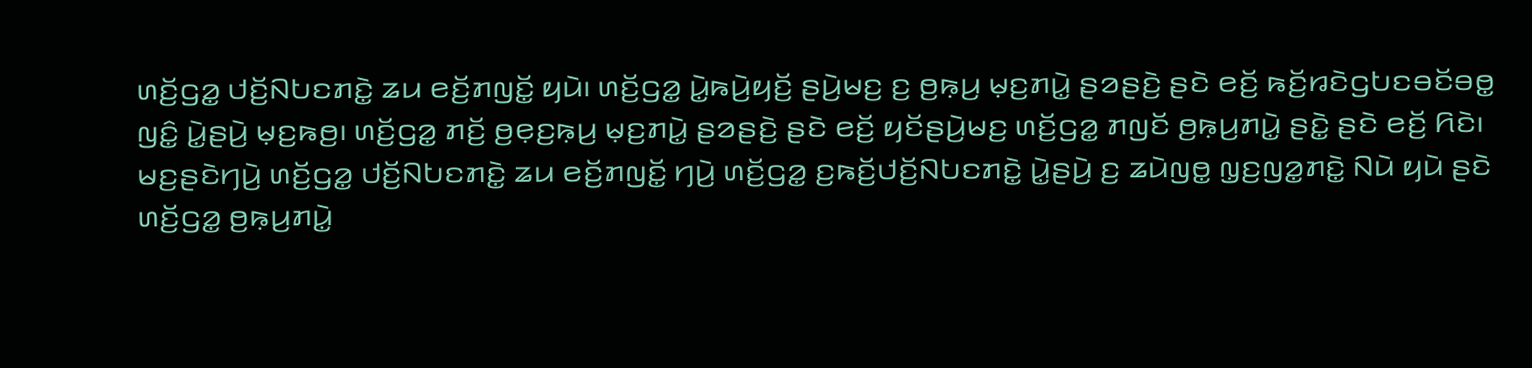ꤛꤢꤩ꤬ꤞꤤ꤭ ꤓꤢꤩ꤬ꤡꤝꤢꤊꤢꤧ꤭ ꤘꤣ ꤕꤢꤩ꤬ꤊꤜꤢꤩ꤭ ꤟꤣꤧ꤯ ꤛꤢꤩ꤬ꤞꤤ꤭ ꤣꤧ꤭ꤒꤣꤧ꤬ꤟꤢꤩ꤬ ꤔꤣꤧ꤬ꤗꤢ꤬ ꤢ꤬ ꤥ꤬ꤒ꤫ꤣ꤬ ꤗ꤫ꤢ꤬ꤊꤣꤧ꤭ ꤔꤤꤔꤢꤧ꤬ ꤔꤢꤧ ꤕꤢꤩ꤬ ꤒꤢꤩ꤬ꤙꤢꤧꤞꤝꤢꤋꤢꤩꤋꤥ꤭ ꤜꤢꤨ꤭ ꤣꤧ꤭ꤔꤣꤧ꤬ ꤗ꤫ꤢ꤬ꤒꤥ꤬꤯ ꤛꤢꤩ꤬ꤞꤤ꤭ ꤊꤢꤩ꤬ ꤥ꤬ꤕ꤫ꤢ꤬ꤒ꤫ꤣ꤬ ꤗ꤫ꤢ꤬ꤊꤣꤧ꤭ ꤔꤤꤔꤢꤧ꤬ ꤔꤢꤧ ꤕꤢꤩ꤬ ꤟꤢꤩꤔꤣꤧ꤬ꤗꤢ꤬ ꤛꤢꤩ꤬ꤞꤤ꤭ ꤊꤜꤢꤩ ꤥ꤬ꤒ꤫ꤣ꤬ꤊꤣꤧ꤭ ꤔꤢꤧ꤭ ꤔꤢꤧ ꤕꤢꤩ꤬ ꤖꤢꤧ꤯ ꤗꤢ꤬ꤔꤢꤧꤚꤣꤧ꤬ ꤛꤢꤩ꤬ꤞꤤ꤭ ꤓꤢꤩ꤬ꤡꤝꤢꤊꤢꤧ꤭ ꤘꤣ ꤕꤢꤩ꤬ꤊꤜꤢꤩ꤭ ꤚꤣꤧ꤬ ꤛꤢꤩ꤬ꤞꤤ꤭ ꤢ꤬ꤒꤢꤩ꤬ꤓꤢꤩ꤬ꤡꤝꤢꤊꤢꤧ꤭ ꤣꤧ꤭ꤔꤣꤧ꤬ ꤢ꤬ ꤘꤣꤧꤜꤥ꤭ ꤜ꤫ꤢ꤬ꤜꤤ꤭ꤊꤢꤧ꤭ ꤡꤣꤧ ꤟꤣꤧ ꤔꤢꤧ ꤛꤢꤩ꤬ꤞꤤ꤭ ꤥ꤬ꤒ꤫ꤣ꤬ꤊꤣꤧ꤭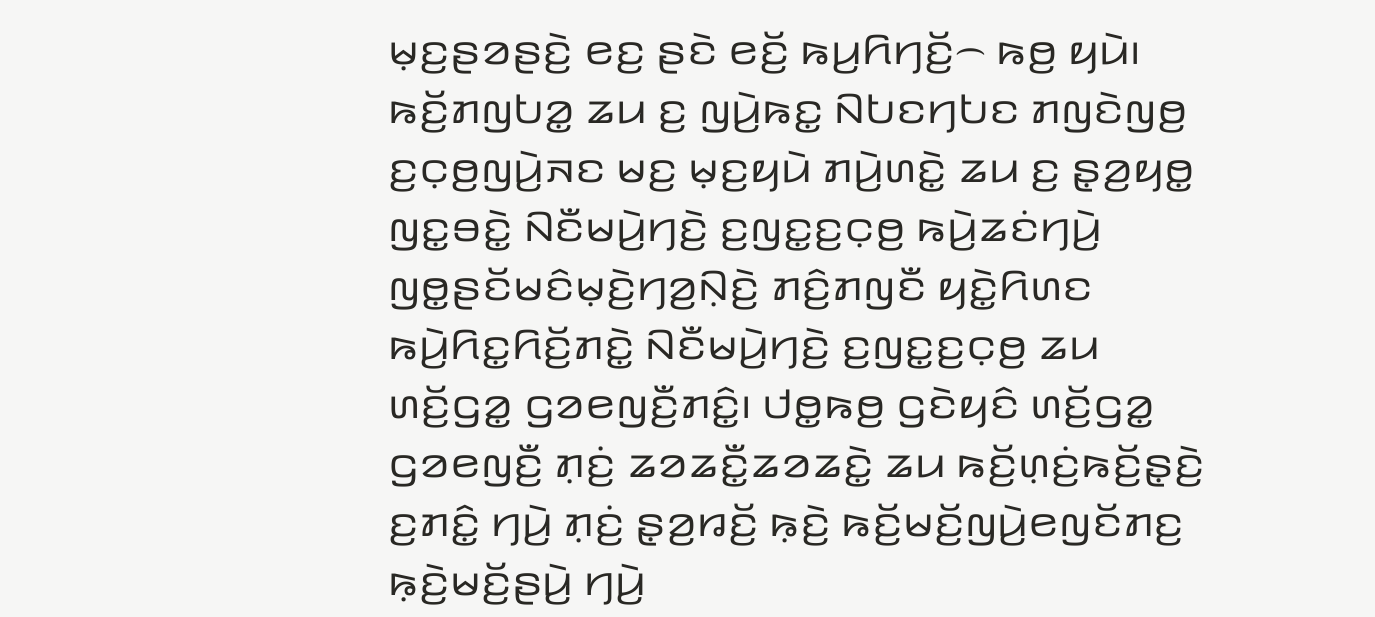ꤗ꤫ꤢ꤬ꤔꤤꤔꤢꤧ꤬ ꤕꤢ꤬ ꤔꤢꤧ ꤕꤢꤩ꤬ ꤒꤣ꤬ꤖꤚꤢꤩ꤬꤮ ꤒꤥ꤬ ꤟꤣꤧ꤯
ꤒꤢꤩ꤬ꤊꤜꤝꤤ꤭ ꤘꤣ ꤢ꤬ ꤜꤣꤧ꤬ꤒꤢ꤭ ꤡꤝꤢꤚꤝꤢ ꤊꤜꤢꤧꤜꤥ꤬ ꤢ꤬ꤍ꤫ꤥ꤬ꤜꤣꤧ꤬ꤏꤢ ꤗꤢ꤬ ꤗ꤫ꤢ꤬ꤟꤣꤧ ꤊꤣꤧ꤬ꤛꤢꤧ꤭ ꤘꤣ ꤢ꤬ ꤔ꤫ꤤ꤬ꤟꤥ꤭ ꤜꤢ꤭ꤋꤢꤧ꤭ ꤡꤢꤪꤗꤣꤧ꤬ꤚꤢꤧ꤬ ꤢ꤬ꤜꤢ꤭ꤢ꤬ꤍ꤫ꤥ꤬ ꤒꤣꤧ꤬ꤘꤢꤦꤚꤣꤧ꤬ ꤜꤥ꤭ꤔꤢꤩꤗꤢꤨꤗ꤫ꤢꤧ꤬ꤚꤤ꤬ꤡ꤫ꤢꤧ꤬ ꤊꤢꤨ꤬ꤊꤜꤢꤪ ꤟꤢꤧ꤭ꤖꤛꤢ ꤒꤣꤧ꤬ꤖꤢ꤭ꤖꤢꤩ꤬ꤊꤢꤧ꤭ ꤡꤢꤪꤗꤣꤧ꤬ꤚꤢꤧ꤬ ꤢ꤬ꤜꤢ꤭ꤢ꤬ꤍ꤫ꤥ꤬ ꤘꤣ ꤛꤢꤩ꤬ꤞꤤ꤭ ꤞꤤꤕꤜꤢꤪ꤬ꤊꤢꤨ꤭꤯ ꤓꤥ꤭ꤒꤥ꤬ ꤞꤢꤧꤟꤢꤨ ꤛꤢꤩ꤬ꤞꤤ꤭ ꤞꤤꤕꤜꤢꤪ꤬ ꤊ꤫ꤢꤦ꤬ ꤘꤤꤘꤢꤪ꤭ꤘꤤꤘꤢꤧ꤭ ꤘꤣ ꤒꤢꤩ꤬ꤛ꤫ꤢꤦ꤬ꤒꤢꤩ꤬ꤔ꤫ꤢꤧ꤬ ꤢ꤬ꤊꤢꤨ꤭ ꤚꤣꤧ꤬ ꤊ꤫ꤢꤦ꤬ ꤔ꤫ꤤ꤬ꤙꤢꤩ꤬ ꤒ꤫ꤢꤧ꤬ ꤒꤢꤩ꤬ꤗꤢꤩ꤬ꤜꤣꤧ꤬ꤕꤜꤢꤩꤊꤢ꤬ ꤒ꤫ꤢꤧ꤬ꤗꤢꤩ꤬ꤔꤣꤧ꤬ ꤚꤣꤧ꤬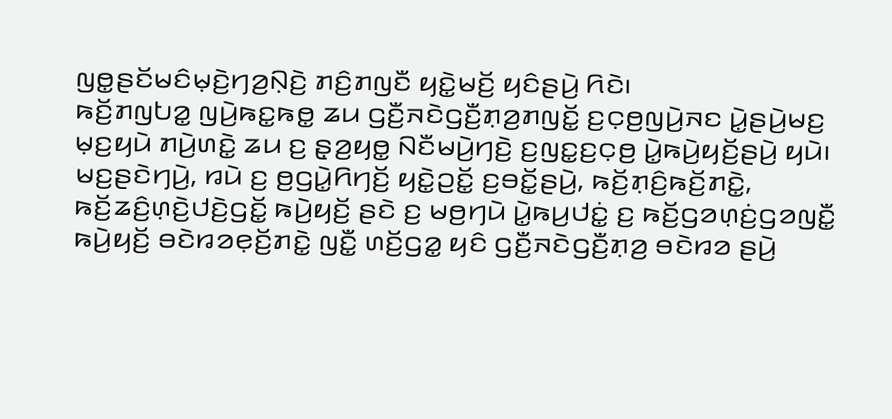ꤜꤥ꤭ꤔꤢꤩꤗꤢꤨꤗ꤫ꤢꤧ꤬ꤚꤤ꤬ꤡ꤫ꤢꤧ꤬ ꤊꤢꤨ꤬ꤊꤜꤢꤪ ꤟꤢꤧ꤭ꤗꤢꤩ꤬ ꤟꤢꤨꤔꤣꤧ꤬ ꤖꤢꤧ꤯
ꤒꤢꤩ꤬ꤊꤜꤝꤤ꤭ ꤜꤣꤧ꤬ꤒꤢ꤭ꤒꤥ꤭ ꤘꤣ ꤞꤢꤪ꤬ꤏꤢꤧꤞꤢꤪ꤬ꤊ꤫ꤤ꤬ꤊꤜꤢꤩ꤭ ꤢ꤬ꤍ꤫ꤥ꤬ꤜꤣꤧ꤬ꤏꤢ ꤣꤧ꤭ꤔꤣꤧ꤬ꤗꤢ꤬ ꤗ꤫ꤢ꤬ꤟꤣꤧ ꤊꤣꤧ꤬ꤛꤢꤧ꤭ ꤘꤣ ꤢ꤬ ꤔ꤫ꤤ꤬ꤟꤥ꤭ ꤡꤢꤪꤗꤣꤧ꤬ꤚꤢꤧ꤬ ꤢ꤬ꤜꤢ꤭ꤢ꤬ꤍ꤫ꤥ꤬ ꤣꤧ꤭ꤒꤣꤧ꤬ꤟꤢꤩ꤬ꤔꤣꤧ꤬ ꤟꤣꤧ꤯ ꤗꤢ꤬ꤔꤢꤧꤚꤣꤧ꤬, ꤙꤣꤧ ꤢ꤬ ꤥ꤬ꤞꤣꤧ꤭ꤖꤚꤢꤩ꤬ ꤟꤢꤧ꤭ꤑꤢꤩ꤭ ꤢ꤬ꤋꤢꤩ꤭ꤔꤣꤧ꤬, ꤒꤢꤩ꤬ꤊ꤫ꤢꤨ꤬ꤒꤢꤩ꤬ꤊꤢꤧ꤭, ꤒꤢꤩ꤬ꤘꤢꤨ꤬ꤛ꤫ꤢꤧ꤬ꤓꤢꤧ꤬ꤞꤢꤩ꤭ ꤒꤣꤧ꤬ꤟꤢꤩ꤬ ꤔꤢꤧ ꤢ꤬ ꤗꤥ꤬ꤚꤣꤧ ꤣꤧ꤭ꤒꤣ꤬ꤓꤢꤦ꤭ ꤢ꤬ ꤒꤢꤩ꤬ꤞꤤꤛ꤫ꤢꤦ꤬ꤞꤤꤜꤢꤪ꤭ ꤒꤣꤧ꤬ꤟꤢꤩ꤬ ꤋꤢꤧꤙꤤꤕ꤫ꤢꤩ꤬ꤊꤢꤧ꤭ ꤜꤢꤪ꤭ ꤛꤢꤩ꤬ꤞꤤ꤭ ꤟꤢꤨ ꤞꤢꤪ꤬ꤏꤢꤧꤞꤢꤪ꤬ꤊ꤫ꤤ꤬ ꤋꤢꤧꤙꤤ ꤔꤣꤧ꤬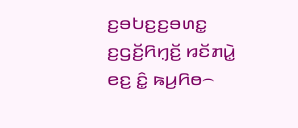ꤢ꤬ꤋꤝꤢ꤬ꤢ꤬ꤋꤛꤢ꤭ ꤢ꤬ꤞꤢꤩ꤬ꤖꤚ꤫ꤢꤩ꤬ ꤙꤢꤩꤊꤣꤧ꤭ ꤕꤢ꤬ ꤢꤨ꤭ ꤒꤣ꤬ꤖꤥ꤮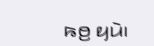ꤒꤥ꤬ ꤟꤣꤧ꤯